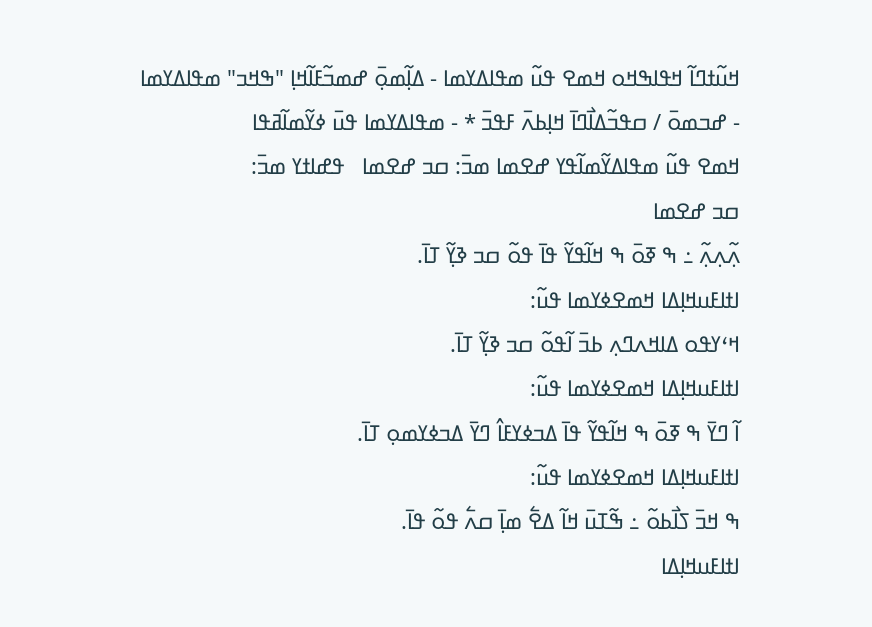ߞߎ߬ߙߣߊ߬ ߞߟߊߒߞߋ ߞߘߐ ߟߎ߬ ߘߟߊߡߌߘߊ - ߡߊ߲߬ߘߋ߲߫ ߝߘߏ߬ߓߊ߬ߞߊ߲ "ߒߞߏ" ߘߟߊߡߌߘߊ - ߝߏߘߋ߫ / ߛߟߏ߬ߡߊ߯ߣߊ߫ ߞߊ߲ߕߍ߫ ߓߟߏ߫ * - ߘߟߊߡߌߘߊ ߟߎ߫ ߦߌ߬ߘߊ߬ߥߟߊ
ߞߘߐ ߟߎ߬ ߘߟߊߡߌ߬ߘߊ߬ߟߌ ߝߐߘߊ ߘߏ߫: ߛߏ ߝߐߘߊ   ߟߝߊߙߌ ߘߏ߫:
ߛߏ ߝߐߘߊ
ߍ߲߬ߍ߲ߍ߲߬ ߸ ߒ ߧߋ߫ ߒ ߞߊ߬ߟߌ߬ ߟߊ߫ ߟߋ߬ ߛߏ ߢߌ߲߬ ߠߊ߫.
ߊߙߊߓߎߞߊ߲ߡߊ ߞߘߐߦߌߘߊ ߟߎ߬:
ߞߵߌߟߋ ߡߊߞߍߣߍ߲ ߕߏ߫ ߊ߬ߟߋ߬ ߛߏ ߢߌ߲߬ ߠߊ߫.
ߊߙߊߓߎߞߊ߲ߡߊ ߞߘߐߦߌߘߊ ߟߎ߬:
ߊ߬ ߣߌ߫ ߒ ߧߋ߫ ߒ ߞߊ߬ߟߌ߬ ߟߊ߫ ߡߏߦߌߓߊ߮ ߣߌ߫ ߡߏߦߌߘߋ߲ ߠߊ߫.
ߊߙߊߓߎߞߊ߲ߡߊ ߞߘߐߦߌߘߊ ߟߎ߬:
ߒ ߞߏ߫ ߖߊ߯ߕߋ߬ ߸ ߒ߬ߠߎ߫ ߞߊ߬ ߡߐ߱ ߘߊ߲߫ ߛߍ߱ ߟߋ߬ ߟߊ߫.
ߊߙߊߓߎߞߊ߲ߡߊ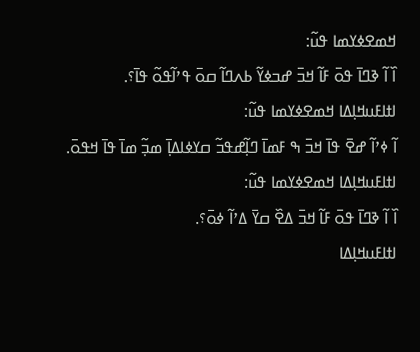ߞߘߐߦߌߘߊ ߟߎ߬:
ߊ߰ ߊ߬ ߢߣߊ߫ ߟߋ߫ ߓߊ߬ ߞߏ߫ ߝߏߦߌ߬ ߕߍߣߊ߬ ߛߋ߫ ߟߴߊ߬ߟߋ߬ ߟߊ߫؟.
ߊߙߊߓߎߞߊ߲ߡߊ ߞߘߐߦߌߘߊ ߟߎ߬:
ߊ߬ ߦߴߊ߬ ߝߐ߫ ߟߊ߫ ߞߏ߫ ߒ ߓߘߊ߫ ߣߊ߲߬ߝߟߏ߬ ߛߌߦߊߡߊ߲߫ ߘߏ߲߬ ߘߊ߫ ߟߊ߫ ߞߟߋ߫.
ߊߙߊߓߎߞߊ߲ߡߊ ߞߘߐߦߌߘߊ ߟߎ߬:
ߊ߰ ߊ߬ ߢߣߊ߫ ߟߋ߫ ߓߊ߬ ߞߏ߫ ߡߐ߰ ߛߌ߫ ߡߴߊ߬ ߦߋ߫؟.
ߊߙߊߓߎߞߊ߲ߡߊ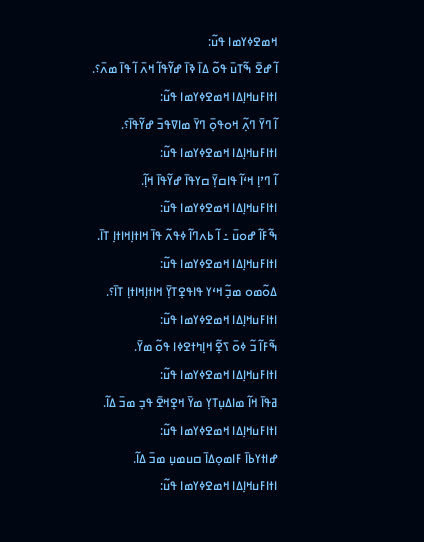ߞߘߐߦߌߘߊ ߟߎ߬:
ߊ߬ ߝߐ߫ ߒ߬ߠߎ߫ ߟߋ߬ ߡߊ߫ ߢߊ߫ ߝߌ߬ߟߊ߬ ߞߍ߫ ߊ߬ ߟߊ߫ ߘߍ߫؟.
ߊߙߊߓߎߞߊ߲ߡߊ ߞߘߐߦߌߘߊ ߟߎ߬:
ߊ߬ ߣߌ߫ ߣߍ߲߬ ߞߋߟߋ߲߫ ߣߌ߫ ߘߊߜߟߏ߫ ߝߌ߬ߟߊ߫؟.
ߊߙߊߓߎߞߊ߲ߡߊ ߞߘߐߦߌߘߊ ߟߎ߬:
ߊ߬ ߣߴߊ߲ ߞߵߊ߬ ߟߊߛߌ߲߫ ߛߌߟߊ߫ ߝߌ߬ߟߊ߫ ߞߊ߲߬.
ߊߙߊߓߎߞߊ߲ߡߊ ߞߘߐߦߌߘߊ ߟߎ߬:
ߒ߬ߓߊ߬ ߝߋߎ߫ ߸ ߊ߬ ߕߍߣߊ߬ ߦߟߍ߬ ߟߊ߫ ߞߊߙߊ߲ߞߊߙߊ߲ ߠߊ߫.
ߊߙߊߓߎߞߊ߲ߡߊ ߞߘߐߦߌߘߊ ߟߎ߬:
ߡߋ߬ߘߋ ߘߏ߲߬ ߞߵߌ ߟߊߟߐ߲ߠߌ߲߫ ߞߊߙߊ߲ߞߊߙߊ߲ ߠߊ߫؟.
ߊߙߊߓߎߞߊ߲ߡߊ ߞߘߐߦߌߘߊ ߟߎ߬:
ߒ߬ߓߊ߬ ߏ߬ ߦߋ߫ ߖߐ߲߬ ߞߊ߲ߤߙߐߦߊ ߟߋ߬ ߘߌ߫.
ߊߙߊߓߎߞߊ߲ߡߊ ߞߘߐߦߌߘߊ ߟߎ߬:
ߥߟߊ߫ ߞߊ߬ ߘߊߡߎ߲ߠߌ߲ ߘߌ߫ ߞߐ߲ߞߐ߫ ߟߏ߲ ߘߏ߫ ߡߊ߬.
ߊߙߊߓߎߞߊ߲ߡߊ ߞߘߐߦߌߘߊ ߟߎ߬:
ߝߊߙߌߕߊ߫ ߓߊߘߋ߲ߡߊ߫ ߛߎߘߎ߲ ߘߏ߫ ߡߊ߬.
ߊߙߊߓߎߞߊ߲ߡߊ ߞߘߐߦߌߘߊ ߟߎ߬: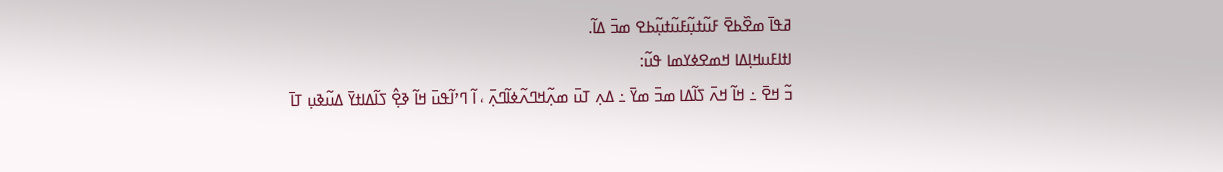ߥߟߊ߫ ߘߐ߰ߕߐ߫ ߓߎ߬ߙߎ߲߬ߓߎ߬ߙߎ߲߬ߕߐ ߘߏ߫ ߡߊ߬.
ߊߙߊߓߎߞߊ߲ߡߊ ߞߘߐߦߌߘߊ ߟߎ߬:
ߏ߬ ߞߐ߫ ߸ ߞߊ߬ ߞߍ߫ ߖߊ߬ߡߊ ߘߏ߫ ߘߌ߫ ߸ ߡߍ߲ ߠߎ߫ ߘߍ߲߬ߞߣߍ߬ߦߊ߬ߣߍ߲߫ ، ߊ߬ ߣߴߊ߬ߟߎ߫ ߞߊ߬ ߢߐ߲߮ ߖߊ߬ߡߊߙߌ߫ ߡߎ߬ߢߎ߲ ߠߊ߫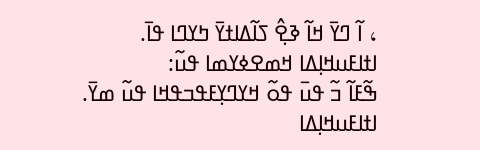، ߊ߬ ߣߌ߫ ߞߊ߬ ߢߐ߲߮ ߖߊ߬ߡߊߙߌ߫ ߤߌߣߊ ߟߊ߫.
ߊߙߊߓߎߞߊ߲ߡߊ ߞߘߐߦߌߘߊ ߟߎ߬:
ߒ߬ߓߊ߬ ߏ߬ ߟߎ߫ ߟߋ߬ ߞߌߣߌ߲ߓߟߏߟߞߊ ߟߎ߬ ߘߌ߫.
ߊߙߊߓߎߞߊ߲ߡߊ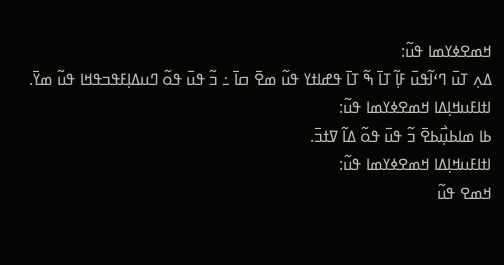ߞߘߐߦߌߘߊ ߟߎ߬:
ߡߍ߲ ߠߎ߫ ߣߵߊ߬ߟߎ߫ ߓߊ߲߬ ߠߊ߫ ߒ߬ ߠߊ߫ ߟߝߊߙߌ ߟߎ߬ ߘߐ߫ ߛߊ߫ ߸ ߏ߬ ߟߎ߫ ߟߋ߬ ߣߎߡߊ߲ߓߟߏߟߞߊ ߟߎ߬ ߘߌ߫.
ߊߙߊߓߎߞߊ߲ߡߊ ߞߘߐߦߌߘߊ ߟߎ߬:
ߕߊ ߘߊߕߎ߲߯ߕߐ߫ ߏ߬ ߟߎ߫ ߟߋ߬ ߡߊ߬ ߜߙߏ߫.
ߊߙߊߓߎߞߊ߲ߡߊ ߞߘߐߦߌߘߊ ߟߎ߬:
ߞߘߐ ߟߎ߬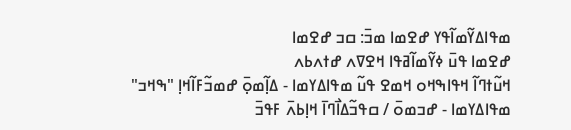ߘߟߊߡߌ߬ߘߊ߬ߟߌ ߝߐߘߊ ߘߏ߫: ߛߏ ߝߐߘߊ
ߝߐߘߊ ߟߎ߫ ߦߌ߬ߘߊ߬ߥߟߊ ߞߐߜߍ ߝߙߍߕߍ
ߞߎ߬ߙߣߊ߬ ߞߟߊߒߞߋ ߞߘߐ ߟߎ߬ ߘߟߊߡߌߘߊ - ߡߊ߲߬ߘߋ߲߫ ߝߘߏ߬ߓߊ߬ߞߊ߲ "ߒߞߏ" ߘߟߊߡߌߘߊ - ߝߏߘߋ߫ / ߛߟߏ߬ߡߊ߯ߣߊ߫ ߞߊ߲ߕߍ߫ ߓߟߏ߫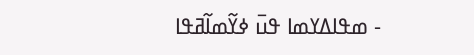- ߘߟߊߡߌߘߊ ߟߎ߫ ߦߌ߬ߘߊ߬ߥߟߊ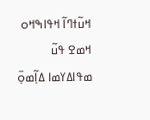ߞߎ߬ߙߣߊ߬ ߞߟߊߒߞߋ ߞߘߐ ߟߎ߬ ߘߟߊߡߌߘߊ ߡߊ߲߬ߘߋ߲߫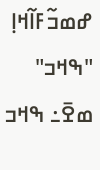ߝߘߏ߬ߓߊ߬ߞߊ߲ "ߒߞߏ" ߘߐ߫߸ ߒߞߏ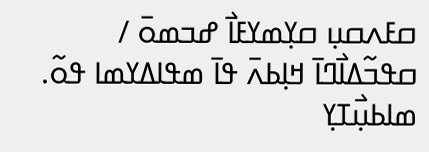ߛߓߍߛߎ߲ ߛߌ߲ߘߌߓߊ߯ ߝߏߘߋ߫ / ߛߟߏ߬ߡߊ߯ߣߊ߫ ߞߊ߲ߕߍ߫ ߟߊ߫ ߘߟߊߡߌߘߊ ߟߋ߬.
ߘߊߕߎ߲߯ߠߌ߲